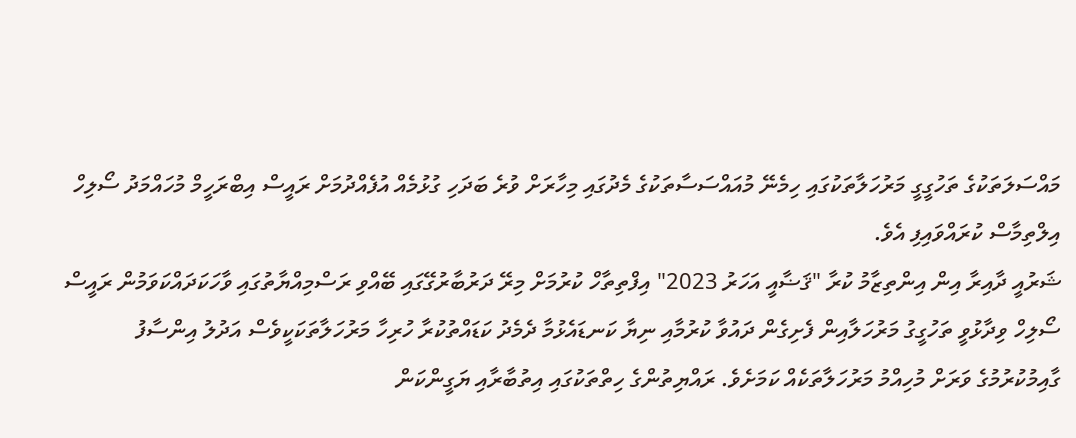މައްސަލަތަކުގެ ތަހުގީގީ މަރުހަލާތަކުގައި ހިމެނޭ މުއައްސަސާތަކުގެ މެދުގައި މިހާރަށް ވުރެ ބަދަހި ގުޅުމެއް އުފެއްދުމަށް ރައީސް އިބްރަހީމް މުހައްމަދު ސޯލިހް އިލްތިމާސް ކުރައްވައިފި އެވެ.
ޝަރުއީ ދާއިރާ އިން އިންތިޒާމު ކުރާ "ޤަޟާއީ އަހަރު 2023" އިފްތިތާހް ކުރުމަށް މިރޭ ދަރުބާރުގޭގައި ބޭއްވި ރަސްމިއްޔާތުގައި ވާހަކަދައްކަވަމުން ރައީސް ސޯލިހް ވިދާޅުވީ ތަހުގީގު މަރުހަލާއިން ފެށިގެން ދައުވާ ކުރުމާއި ނިޔާ ކަނޑައެޅުމާ ދެމެދު ކަޑައްތުކުރާ ހުރިހާ މަރުހަލާތަކަކީވެސް އަދުލު އިންސާފު ގާއިމުކުރުމުގެ ވަރަށް މުހިއްމު މަރުހަލާތަކެއް ކަމަށެވެ. ރައްޔިތުންގެ ހިތްތަކުގައި އިތުބާރާއި ޔަގީންކަން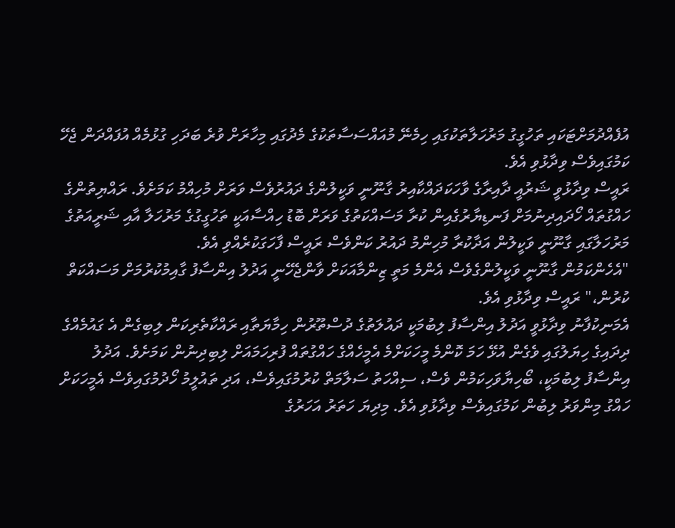އުފެއްދުމަށްޓަކައި ތަހުގީގު މަރުހަލާތަކުގައި ހިމެނޭ މުއައްސަސާތަކުގެ މެދުގައި މިހާރަށް ވުރެ ބަދަހި ގުޅުމެއް އުފައްދަން ޖެހޭ ކަމުގައިވެސް ވިދާޅުވި އެވެ.
ރައީސް ވިދާޅުވީ ޝަރުއީ ދާއިރާގެ ވާހަކަދައްކާއިރު ގާނޫނީ ވަކީލުންގެ ދައުރުވެސް ވަރަށް މުހިއްމު ކަމަށެވެ. ރައްޔިތުންގެ ހައްގުތައް ހޯދައިދިނުމަށް ފަނޑިޔާރުގެއިން ކުރާ މަސައްކަތުގެ ވަރަށް ބޮޑު ހިއްސާއަކީ ތަހުގީގުގެ މަރުހަލާ އާއި ޝަރީއަތުގެ މަރުހަލާގައި ގާނޫނީ ވަކީލުން އަދާކުރާ މުހިންމު ދައުރު ކަންވެސް ރައީސް ފާހަގަކުރެއްވި އެވެ.
"އެހެންކަމުން ގާނޫނީ ވަކީލުންގެވެސް އެންމެ މަތީ ޒިންމާއަކަށް ވާންޖެހޭނީ އަދުލު އިންސާފު ގާއިމުކުރުމަށް މަސައްކަތް ކުރުން،" ރައީސް ވިދާޅުވި އެވެ.
އެމަނިކުފާނު ވިދާޅުވީ އަދުލު އިންސާފު ލިބުމަކީ ދައުލަތުގެ ދުސްތޫރުން ހިމާޔަތާއި ރައްކާތެރިކަން ލިބިގެން އެ ގައުމެއްގެ ދިދައިގެ ހިޔަލުގައި ވެގެން އުޅޭ ހަމަ ކޮންމެ މީހަކަށްމެ އެމީހެއްގެ ހައްގުތައް ފުރިހަމައަށް ލިބިދިނުން ކަމަށެވެ. އަދުލު އިންސާފު ލިބުމަކީ، ބޯހިޔާވަހިކަމުން ވެސް، ސިއްހަތު ސަލާމަތް ކުރުމުގައިވެސް، އަދި ތައުލީމު ހޯދުމުގައިވެސް އެމީހަކަށް ހައްގު މިންވަރު ލިބުން ކަމުގައިވެސް ވިދާޅުވި އެވެ. މިދިޔަ ހަތަރު އަހަރުގެ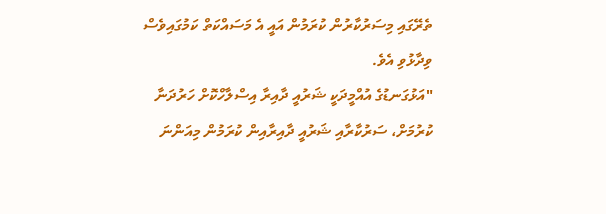ތެރޭގައި މިސަރުކާރުން ކުރަމުން އައީ އެ މަސައްކަތް ކަމުގައިވެސް ވިދާޅުވި އެވެ.
"އަޅުގަނޑުގެ އުއްމީދަކީ ޝަރުއީ ދާއިރާ އިސްލާހްކޮށް ހަރުދަނާ ކުރުމަށް، ސަރުކާރާއި ޝަރުއީ ދާއިރާއިން ކުރަމުން މިއަންނަ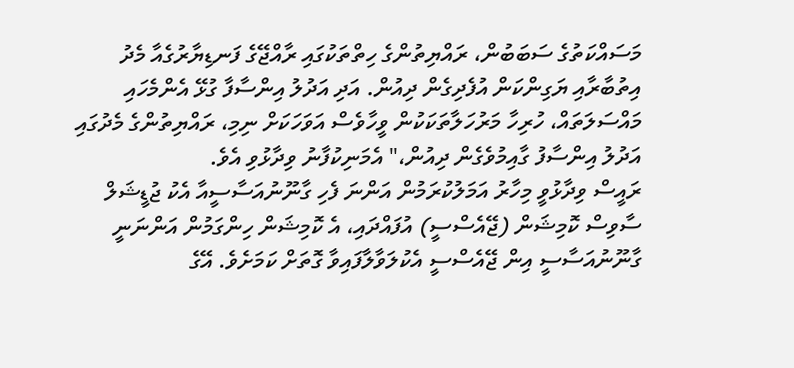މަސައްކަތުގެ ސަބަބުން، ރައްޔިތުންގެ ހިތްތަކުގައި ރާއްޖޭގެ ފަނޑިޔާރުގެއާ މެދު އިތުބާރާއި ޔަގިންކަން އުފެދިގެން ދިއުން. އަދި އަދުލު އިންސާފާ ގުޅޭ އެންމެހައި މައްސަލަތައް، ހުރިހާ މަރުހަލާތަކަކުން ވީހާވެސް އަވަހަކަށް ނިމި، ރައްޔިތުންގެ މެދުގައި އަދުލު އިންސާފު ގާއިމުވެގެން ދިއުން،" އެމަނިކުފާނު ވިދާޅުވި އެވެ.
ރައީސް ވިދާޅުވީ މިހާރު އަމަލުކުރަމުން އަންނަ ފެހި ގާނޫނުއަސާސީއާ އެކު ޖުޑީޝަލް ސާވިސް ކޮމިޝަން (ޖޭއެސްސީ) އުފައްދައި، އެ ކޮމިޝަން ހިންގަމުން އަންނަނީ ގާނޫނުއަސާސީ އިން ޖޭއެސްސީ އެކުލަވާލާފައިވާ ގޮތަށް ކަމަށެވެ. އޭގެ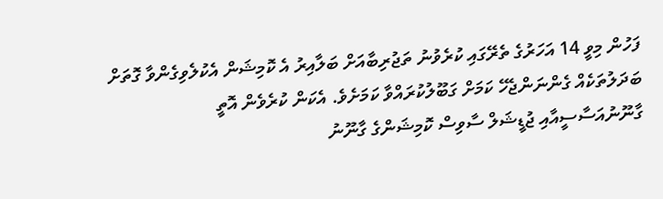ފަހުން މިވީ 14 އަހަރުގެ ތެރޭގައި ކުރެވުނު ތަޖުރިބާއަށް ބަލާއިރު އެ ކޮމިޝަން އެކުލެވިގެންވާ ގޮތަށް ބަދަލުތަކެއް ގެންނަންޖެހޭ ކަމަށް ގަބޫލުކުރައްވާ ކަމަށެވެ. އެކަން ކުރެވެން އޮތީ ގާނޫނުއަސާސީއާއި ޖުޑީޝަލް ސާވިސް ކޮމިޝަންގެ ގާނޫނު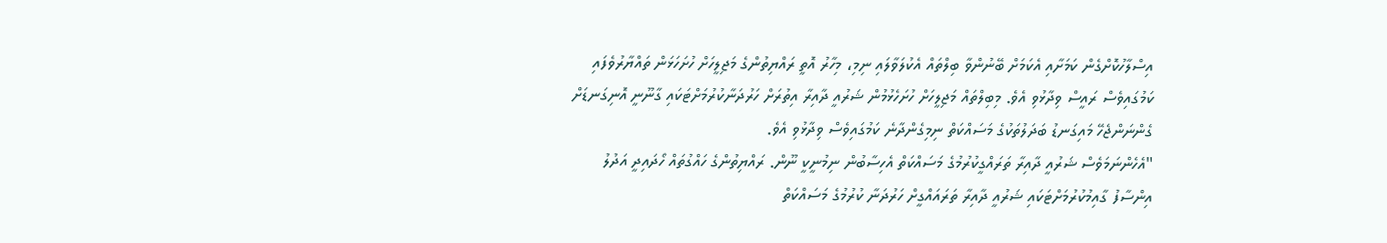އިސްލާހުކޮށްގެން ކަމަށާއި އެކަމަށް ބޭނުންވާ ބިލްތައް އެކުލަވާލައި ނިމި، މިހާރު އޮތީ ރައްޔިތުންގެ މަޖިލީހަށް ހުށަހަޅަން ތައްޔާރުވެފައި ކަމުގައިވެސް ރައީސް ވިދާޅުވި އެވެ. މިބިލްތައް މަޖިލީހަށް ހުށަހެޅުމުން ޝަރުއީ ދާއިރާ އިތުރަށް ހަރުދަނާކުރުމަށްޓަކައި ގާނޫނީ އޮނިގަނޑަށް ގެންނަންޖެހޭ މައިގަނޑު ބަދަލުތަކުގެ މަސައްކަތް ނިމިގެންދާނެ ކަމުގައިވެސް ވިދާޅުވި އެވެ.
"އެހެންނަމަވެސް ޝަރުއީ ދާއިރާ ތަރައްގީކުރުމުގެ މަސައްކަތް އެހިސާބުން ނިމުނީކީ ނޫން. ރައްޔިތުންގެ ހައްގުތައް ހޯދައިދީ އަދުލު އިންސާފު ގާއިމުކުރުމަށްޓަކައި ޝަރުއީ ދާއިރާ ތަރައައްގީށް ހަރުދަނާ ކުރުމުގެ މަސައްކަތް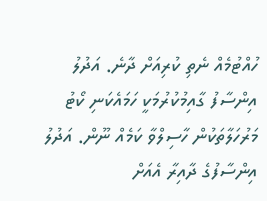ހުއްޓުމެއް ނެތި ކުރިއަށް ދާނެ. އަދުލު އިންސާފު ގާއިމުކުރުމަކީ ހަމައެކަނި ކޯޓު މަރުހަލާތަކުން ހާސިލްވާ ކަމެއް ނޫން. އަދުލު އިންސާފުގެ ދާއިރާ އެއަށް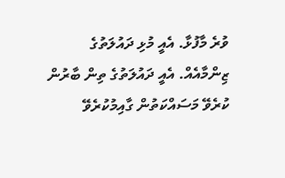ވުރެ މާފުޅާ. އެއީ މުޅި ދައުލަތުގެ ޒިންމާއެއް. އެއީ ދައުލަތުގެ ތިން ބާރުން ކުރެވޭ މަސައްކަތުން ގާއިމުކުރެވޭ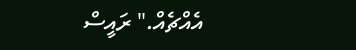އެއްޗެއް." ރައީސް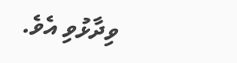ވިދާޅުވި އެވެ.